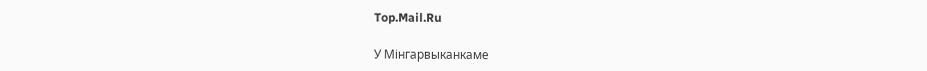Top.Mail.Ru

У Мінгарвыканкаме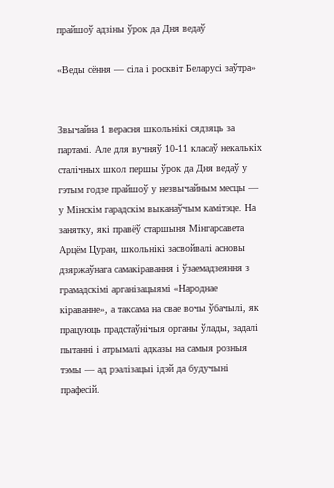прайшоў адзіны ўрок да Дня ведаў

«Веды сёння — сіла і росквіт Беларусі заўтра»


Звычайна 1 верасня школьнікі сядзяць за партамі. Але для вучняў 10-11 класаў некалькіх сталічных школ першы ўрок да Дня ведаў у гэтым годзе прайшоў у незвычайным месцы — у Мінскім гарадскім выканаўчым камітэце. На занятку, які правёў старшыня Мінгарсавета Арцём Цуран, школьнікі засвойвалі асновы дзяржаўнага самакіравання і ўзаемадзеяння з грамадскімі арганізацыямі «Народнае кіраванне», а таксама на свае вочы ўбачылі, як працуюць прадстаўнічыя органы ўлады, задалі пытанні і атрымалі адказы на самыя розныя тэмы — ад рэалізацыі ідэй да будучыні прафесій.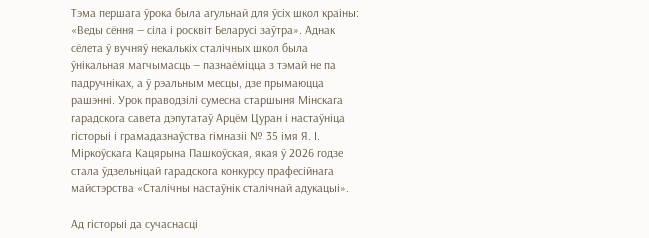Тэма першага ўрока была агульнай для ўсіх школ краіны: «Веды сёння — сіла і росквіт Беларусі заўтра». Аднак сёлета ў вучняў некалькіх сталічных школ была ўнікальная магчымасць — пазнаёміцца з тэмай не па падручніках, а ў рэальным месцы, дзе прымаюцца рашэнні. Урок праводзілі сумесна старшыня Мінскага гарадскога савета дэпутатаў Арцём Цуран і настаўніца гісторыі і грамадазнаўства гімназіі № 35 імя Я. І. Міркоўскага Кацярына Пашкоўская, якая ў 2026 годзе стала ўдзельніцай гарадскога конкурсу прафесійнага майстэрства «Сталічны настаўнік сталічнай адукацыі».

Ад гісторыі да сучаснасці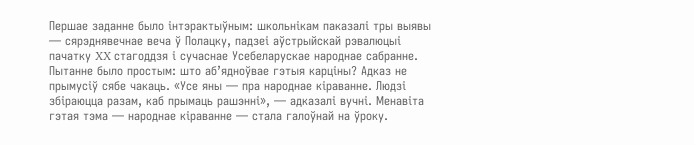Першае заданне было інтэрактыўным: школьнікам паказалі тры выявы — сярэднявечнае веча ў Полацку, падзеі аўстрыйскай рэвалюцыі пачатку XX стагоддзя і сучаснае Усебеларускае народнае сабранне. Пытанне было простым: што аб’ядноўвае гэтыя карціны? Адказ не прымусіў сябе чакаць. «Усе яны — пра народнае кіраванне. Людзі збіраюцца разам, каб прымаць рашэнні», — адказалі вучні. Менавіта гэтая тэма — народнае кіраванне — стала галоўнай на ўроку.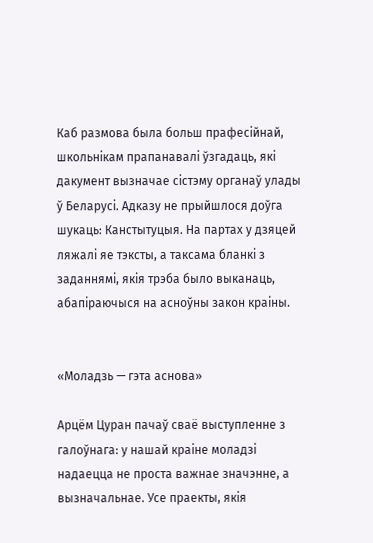Каб размова была больш прафесійнай, школьнікам прапанавалі ўзгадаць, які дакумент вызначае сістэму органаў улады ў Беларусі. Адказу не прыйшлося доўга шукаць: Канстытуцыя. На партах у дзяцей ляжалі яе тэксты, а таксама бланкі з заданнямі, якія трэба было выканаць, абапіраючыся на асноўны закон краіны.


«Моладзь — гэта аснова»

Арцём Цуран пачаў сваё выступленне з галоўнага: у нашай краіне моладзі надаецца не проста важнае значэнне, а вызначальнае. Усе праекты, якія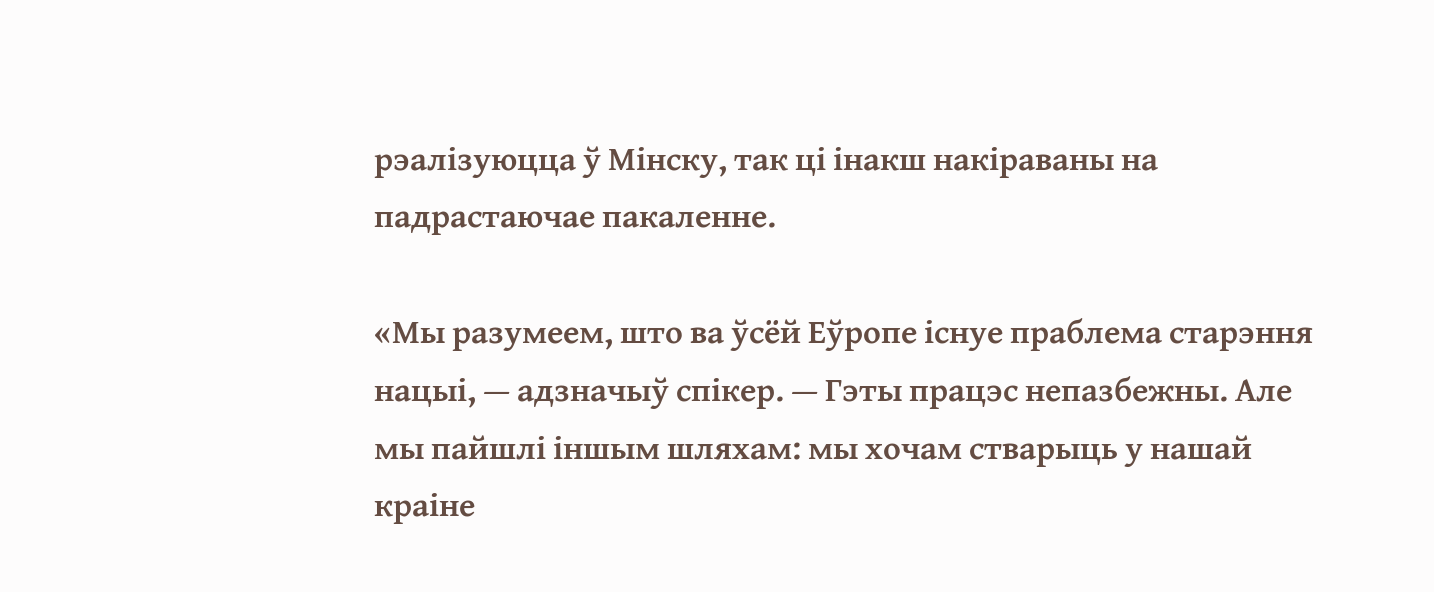рэалізуюцца ў Мінску, так ці інакш накіраваны на падрастаючае пакаленне.

«Мы разумеем, што ва ўсёй Еўропе існуе праблема старэння нацыі, — адзначыў спікер. — Гэты працэс непазбежны. Але мы пайшлі іншым шляхам: мы хочам стварыць у нашай краіне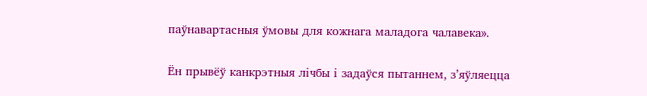паўнавартасныя ўмовы для кожнага маладога чалавека».

Ён прывёў канкрэтныя лічбы і задаўся пытаннем, з’яўляецца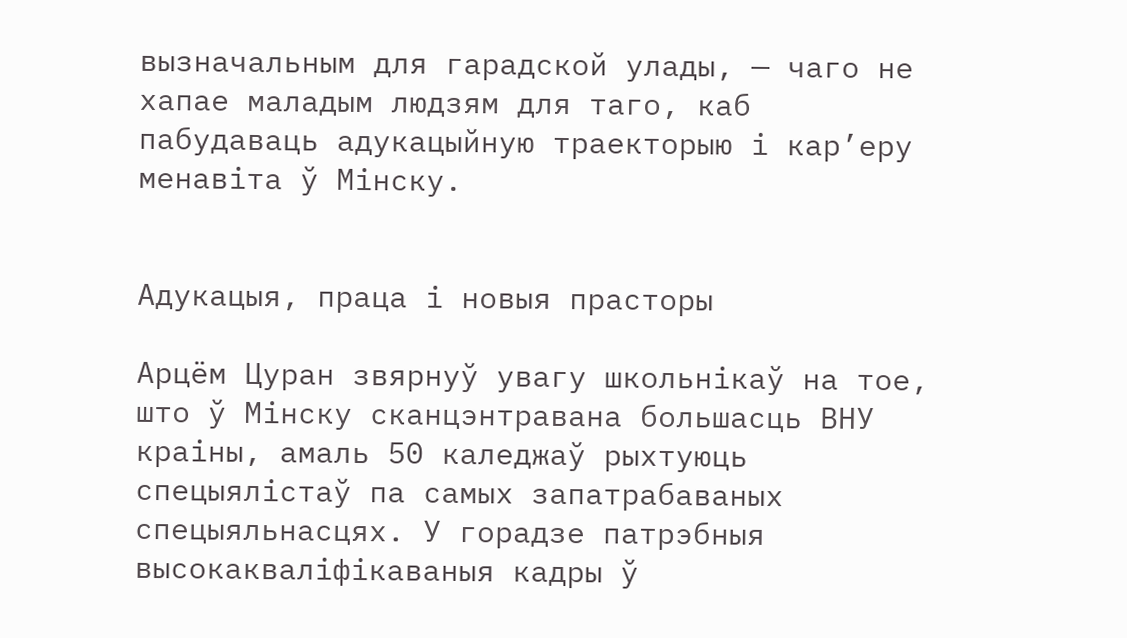вызначальным для гарадской улады, — чаго не хапае маладым людзям для таго, каб пабудаваць адукацыйную траекторыю і кар’еру менавіта ў Мінску.


Адукацыя, праца і новыя прасторы

Арцём Цуран звярнуў увагу школьнікаў на тое, што ў Мінску сканцэнтравана большасць ВНУ краіны, амаль 50 каледжаў рыхтуюць спецыялістаў па самых запатрабаваных спецыяльнасцях. У горадзе патрэбныя высокакваліфікаваныя кадры ў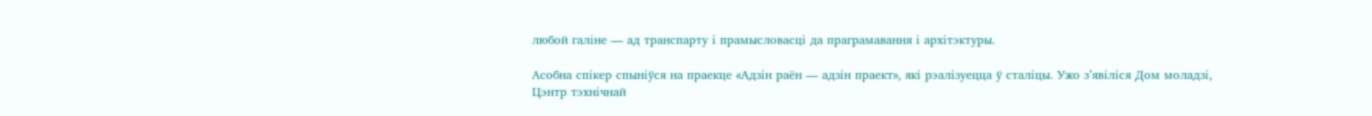любой галіне — ад транспарту і прамысловасці да праграмавання і архітэктуры.

Асобна спікер спыніўся на праекце «Адзін раён — адзін праект», які рэалізуецца ў сталіцы. Ужо з’явіліся Дом моладзі, Цэнтр тэхнічнай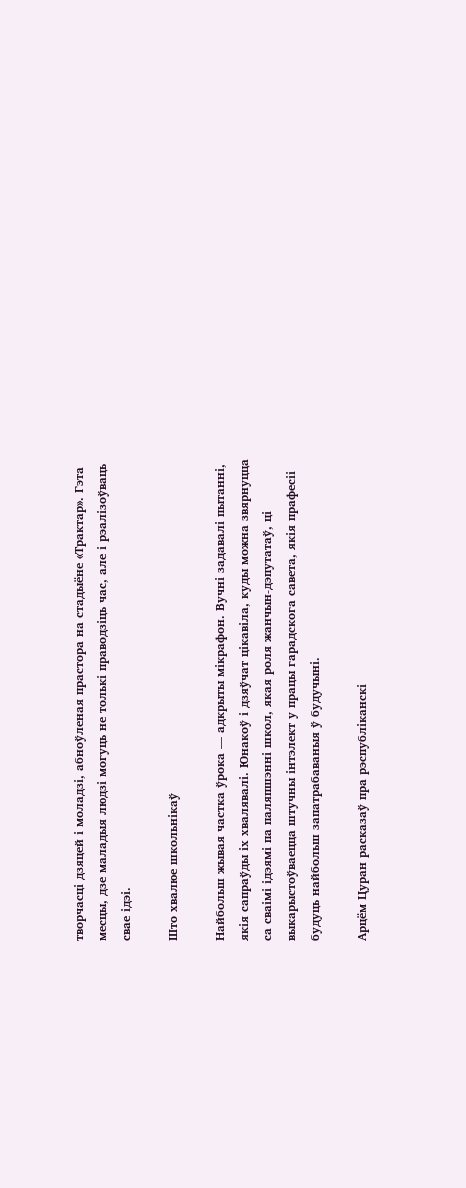творчасці дзяцей і моладзі, абноўленая прастора на стадыёне «Трактар». Гэта месцы, дзе маладыя людзі могуць не толькі праводзіць час, але і рэалізоўваць свае ідэі.

Што хвалюе школьнікаў

Найбольш жывая частка ўрока — адкрыты мікрафон. Вучні задавалі пытанні, якія сапраўды іх хвалявалі. Юнакоў і дзяўчат цікавіла, куды можна звярнуцца са сваімі ідэямі па паляпшэнні школ, якая роля жанчын-дэпутатаў, ці выкарыстоўваецца штучны інтэлект у працы гарадскога савета, якія прафесіі будуць найбольш запатрабаваныя ў будучыні.

Арцём Цуран расказаў пра рэспубліканскі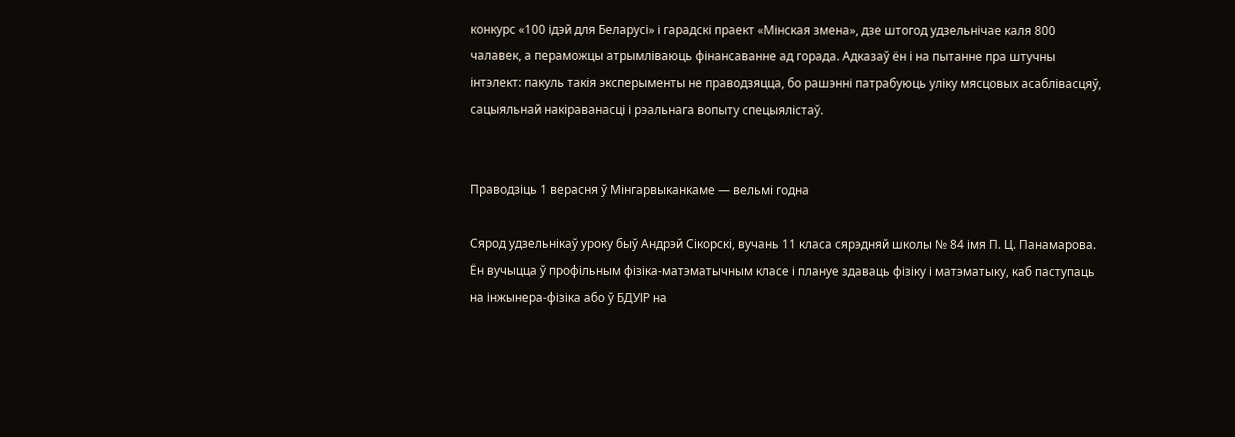конкурс «100 ідэй для Беларусі» і гарадскі праект «Мінская змена», дзе штогод удзельнічае каля 800 чалавек, а пераможцы атрымліваюць фінансаванне ад горада. Адказаў ён і на пытанне пра штучны інтэлект: пакуль такія эксперыменты не праводзяцца, бо рашэнні патрабуюць уліку мясцовых асаблівасцяў, сацыяльнай накіраванасці і рэальнага вопыту спецыялістаў.


Праводзіць 1 верасня ў Мінгарвыканкаме — вельмі годна

Сярод удзельнікаў уроку быў Андрэй Сікорскі, вучань 11 класа сярэдняй школы № 84 імя П. Ц. Панамарова. Ён вучыцца ў профільным фізіка-матэматычным класе і плануе здаваць фізіку і матэматыку, каб паступаць на інжынера-фізіка або ў БДУІР на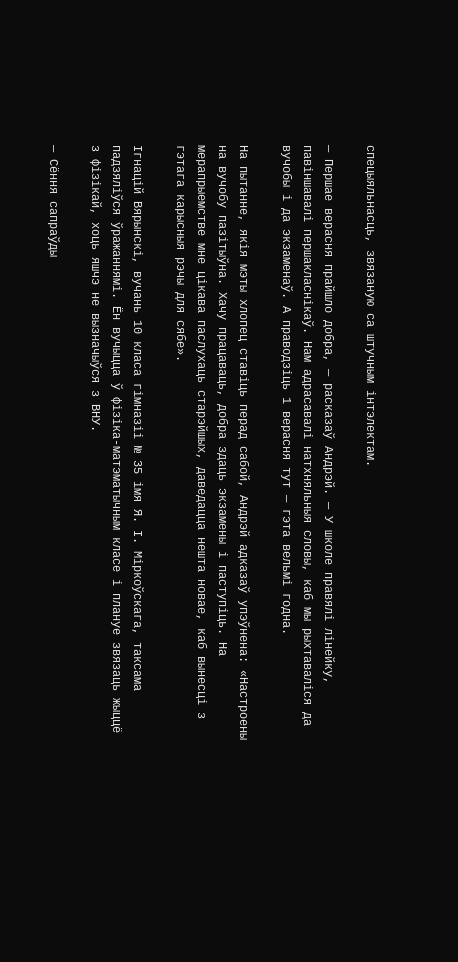спецыяльнасць, звязаную са штучным інтэлектам.

— Першае верасня прайшло добра, — расказаў Андрэй. — У школе правялі лінейку, павіншавалі першакласнікаў. Нам адрасавалі натхняльныя словы, каб мы рыхтаваліся да вучобы і да экзаменаў. А праводзіць 1 верасня тут — гэта вельмі годна.

На пытанне, якія мэты хлопец ставіць перад сабой, Андрэй адказаў упэўнена: «Настроены на вучобу пазітыўна. Хачу працаваць, добра здаць экзамены і паступіць. На мерапрыемстве мне цікава паслухаць старэйшых, даведацца нешта новае, каб вынесці з гэтага карысныя рэчы для сябе».

Ігнацій Вярынскі, вучань 10 класа гімназіі № 35 імя Я. І. Міркоўскага, таксама падзяліўся ўражаннямі. Ён вучыцца ў фізіка-матэматычным класе і плануе звязаць жыццё з фізікай, хоць яшчэ не вызначыўся з ВНУ.

— Сёння сапраўды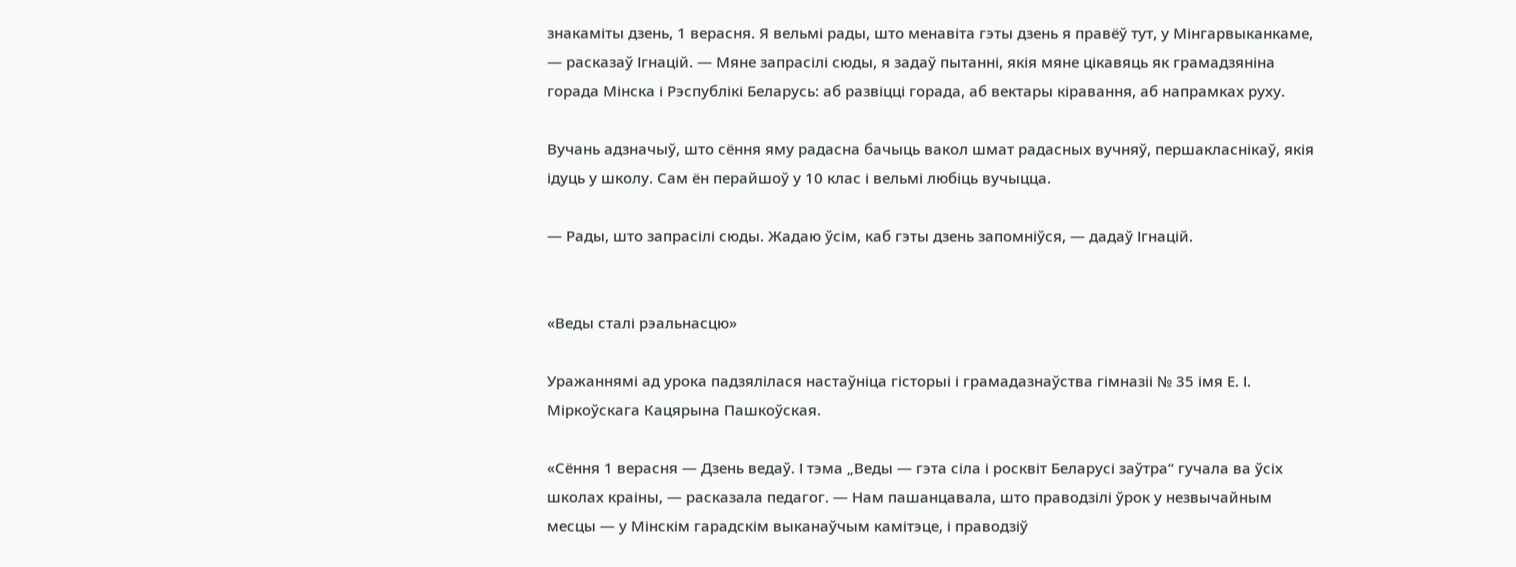знакаміты дзень, 1 верасня. Я вельмі рады, што менавіта гэты дзень я правёў тут, у Мінгарвыканкаме, — расказаў Ігнацій. — Мяне запрасілі сюды, я задаў пытанні, якія мяне цікавяць як грамадзяніна горада Мінска і Рэспублікі Беларусь: аб развіцці горада, аб вектары кіравання, аб напрамках руху.

Вучань адзначыў, што сёння яму радасна бачыць вакол шмат радасных вучняў, першакласнікаў, якія ідуць у школу. Сам ён перайшоў у 10 клас і вельмі любіць вучыцца.

— Рады, што запрасілі сюды. Жадаю ўсім, каб гэты дзень запомніўся, — дадаў Ігнацій.


«Веды сталі рэальнасцю»

Уражаннямі ад урока падзялілася настаўніца гісторыі і грамадазнаўства гімназіі № 35 імя Е. І. Міркоўскага Кацярына Пашкоўская.

«Сёння 1 верасня — Дзень ведаў. І тэма „Веды — гэта сіла і росквіт Беларусі заўтра“ гучала ва ўсіх школах краіны, — расказала педагог. — Нам пашанцавала, што праводзілі ўрок у незвычайным месцы — у Мінскім гарадскім выканаўчым камітэце, і праводзіў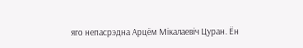яго непасрэдна Арцём Мікалаевіч Цуран. Ён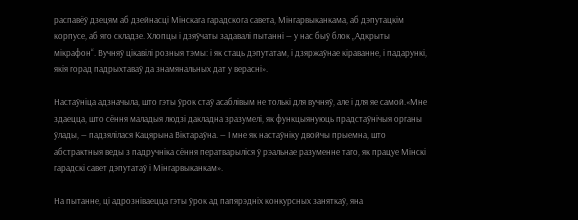распавёў дзецям аб дзейнасці Мінскага гарадскога савета, Мінгарвыканкама, аб дэпутацкім корпусе, аб яго складзе. Хлопцы і дзяўчаты задавалі пытанні — у нас быў блок „Адкрыты мікрафон“. Вучняў цікавілі розныя тэмы: і як стаць дэпутатам, і дзяржаўнае кіраванне, і падарункі, якія горад падрыхтаваў да знамянальных дат у верасні».

Настаўніца адзначыла, што гэты ўрок стаў асаблівым не толькі для вучняў, але і для яе самой.«Мне здаецца, што сёння маладыя людзі дакладна зразумелі, як функцыянуюць прадстаўнічыя органы ўлады, — падзялілася Кацярына Віктараўна. — І мне як настаўніку двойчы прыемна, што абстрактныя веды з падручніка сёння ператварыліся ў рэальнае разуменне таго, як працуе Мінскі гарадскі савет дэпутатаў і Мінгарвыканкам».

На пытанне, ці адрозніваецца гэты ўрок ад папярэдніх конкурсных заняткаў, яна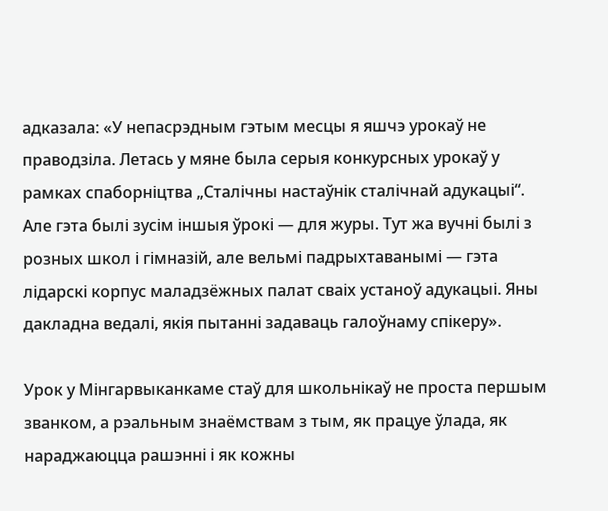адказала: «У непасрэдным гэтым месцы я яшчэ урокаў не праводзіла. Летась у мяне была серыя конкурсных урокаў у рамках спаборніцтва „Сталічны настаўнік сталічнай адукацыі“. Але гэта былі зусім іншыя ўрокі — для журы. Тут жа вучні былі з розных школ і гімназій, але вельмі падрыхтаванымі — гэта лідарскі корпус маладзёжных палат сваіх устаноў адукацыі. Яны дакладна ведалі, якія пытанні задаваць галоўнаму спікеру».

Урок у Мінгарвыканкаме стаў для школьнікаў не проста першым званком, а рэальным знаёмствам з тым, як працуе ўлада, як нараджаюцца рашэнні і як кожны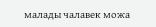малады чалавек можа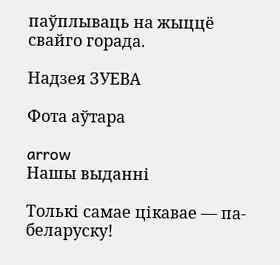паўплываць на жыццё свайго горада.

Надзея ЗУЕВА

Фота аўтара

arrow
Нашы выданні

Толькі самае цікавае — па-беларуску!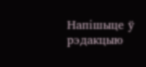Напішыце ў рэдакцыю